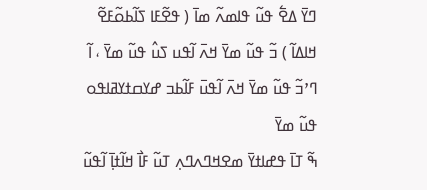ߣߌ߫ ߡߐ߱ ߟߎ߬ ߟߊߘߍ߬ ߘߊ߫ ( ߟߐ߬ߓߊ ߖߊ߬ߕߋ߬ߓߐ߬ ߞߊߡߊ߬ ) ߏ߬ ߟߎ߬ ߘߌ߫ ߞߍ߫ ߊ߬ߟߎ ߖߎ߮ ߟߎ߬ ߘߌ߫ ، ߊ߬ ߣߴߏ߬ ߟߎ߬ ߘߌ߫ ߞߍ߫ ߊ߬ߟߎ߫ ߓߊ߬ߕߏ ߝߌߛߙߌߥߊߟߋ ߟߎ߬ ߘߌ߫
ߒ߬ ߠߊ߫ ߟߝߊߙߌ߫ ߘߐߞߣߍߣߍ߲ ߠߎ߬ ߓߊ߯ ߞߊ߬ߙߊ߲߫ ߊ߬ߟߎ߬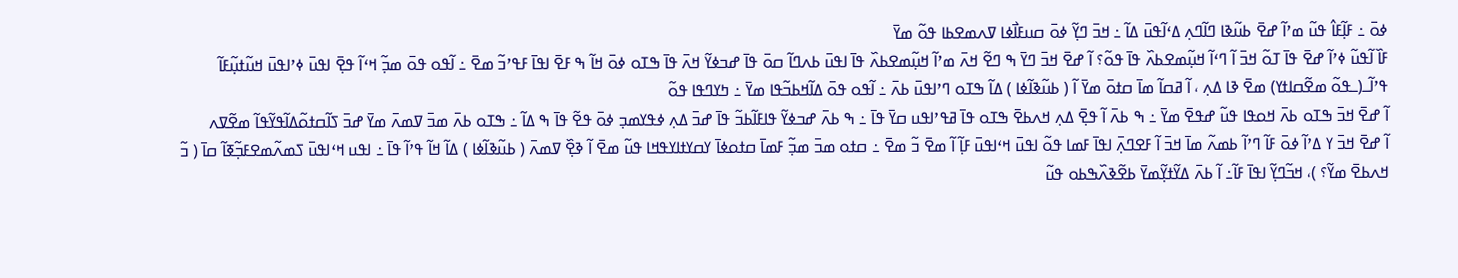ߦߋ߫ ߸ ߓߊ߲߬ߓߊ߮ ߟߎ߬ ߘߴߊ߬ ߝߐ߫ ߕߎ߬ߢߊ ߣߊ߬ߣߍ߲ ߡߵߊ߬ߟߎ߫ ߡߊ߬ ߸ ߞߏ߫ ߣߌ߲߬ ߦߋ߫ ߛߎߓߊ߯ߦߊ ߜߍߘߐߕߊ ߟߋ߬ ߘߌ߫
ߓߊ߰ ߊ߬ߟߎ߬ ߦߴߊ߬ ߝߐ߫ ߟߊ߫ ߠߋ߬ ߞߏ߫ ߊ߬ ߣߵߊ߬ ߞߎ߲߬ߘߐߕߍ߰ ߟߊ߫ ߟߋ߬؟ ߊ߬ ߝߐ߫ ߞߏ߫ ߣߌ߫ ߒ ߣߐ߬ ߞߍ߫ ߘߴߊ߬ ߞߎ߲߬ߘߐߕߍ߰ ߟߊ߫ ߊߟߎ߫ ߕߍߣߊ߬ ߛߋ߫ ߟߊ߫ ߝߏߦߌ߬ ߞߍ߫ ߟߊ߫ ߒߠߋ ߦߋ߫ ߞߊ߬ ߒ ߓߐ߫ ߊߟߊ߫ ߓߟߴߏ߬ ߘߐ߫ ߸ ߊ߬ߟߋ ߟߋ߫ ߘߏ߲߬ ߞߵߊ߬ ߟߐ߲߫ ߊߟߎ߫ ߦߴߊߟߎ߫ ߞߎ߬ߙߎ߲߬ߓߊ߬ ߟߴߊ߬ߺ(ߺߟߋ߬ ߘߐ߬ߛߊߙߌ) ߘߐ߫ ߢߊ ߡߍ߲ ، ߊ߬ ߥߛߊ߬ ߘߊ߫ ߛߙߋ߫ ߘߌ߫ ߊ߬ ( ߕߎ߬ߢߊ߬ߦߊ ) ߡߊ߬ ߒߠߋ ߣߴߊߟߎ߫ ߕߍ߫ ߸ ߊ߬ߟߋ ߟߋ߫ ߡߊ߬ߞߕߏ߬ߟߊ ߘߌ߫ ߸ ߤߌߣߟߊ ߟߋ߬
ߊ߬ ߝߐ߫ ߞߏ߫ ߒߠߋ ߕߍ߫ ߞߋߟߊ ߟߎ߬ ߝߟߐ߫ ߘߌ߫ ߸ ߒ ߕߍ߫ ߊ߬ ߟߐ߲߫ ߡߍ߲ ߞߍߕߐ߫ ߒߠߋ ߟߊ߫ ߥߟߴߊߟߎ ߛߌ߫ ߟߊ߫ ߸ ߒ ߕߍ߫ ߝߏߦߌ߬ ߟߊߓߊ߬ߕߏ߬ ߟߊ߫ ߝߏ߫ ߡߍ߲ ߦߟߌߘߏ߲ ߦߋ߫ ߟߐ߬ ߟߊ߫ ߒ ߡߊ߬ ߸ ߒߠߋ ߕߍ߫ ߘߏ߫ ߜߘߍ߫ ߘߌ߫ ߝߏ߫ ߖߊ߬ߛߙߋ߬ߡߊ߬ߟߌ߬ߟߊ߬ ߘߐ߬ߜߍ
ߊ߬ ߝߐ߫ ߞߏ߫ ߌ ߡߴߊ߬ ߦߋ߫ ߓߊ߬ ߣߴߊ߬ ߕߘߍ߬ ߘߊ߫ ߞߏ߫ ߊ߬ ߓߐߣߍ߲߫ ߊߟߊ߫ ߓߘߊ ߟߋ߬ ߊߟߎ߫ ߞߵߊߟߎ߫ ߓߊ߲߬ ߊ߬ ߘߐ߫ ߏ߬ ߘߐ߫ ߸ ߛߙߋ ߘߏ߫ ߘߏ߲߬ ߓߘߊ߫ ߛߙߋߦߊ߫ ߌߛߌߙߊߌߟߞߊ ߟߎ߬ ߘߐ߫ ߊ߬ ߢߐ߲߰ ߜߘߍ߫ ( ߕߎ߬ߢߊ߬ߦߊ ) ߡߊ߬ ߞߊ߬ ߟߴߊ߬ ߟߊ߫ ߸ ߊߟߎ ߞߵߊߟߎ߫ ߖߘߍ߬ߘߐߓߏ߲߬ߧߊ߬ ߛߊ߫ ( ߏ߬ ߞߍߕߐ߫ ߘߌ߬؟ )، ߞߏ߬ߣߌ߲߬ ߊߟߊ߫ ߓߊ߬߸ ߊ߬ ߕߍ߫ ߡߌ߬ߙߌ߲߬ߘߌ߫ ߕߐ߬ߢߍ߰ߒߕߋ ߟߎ߬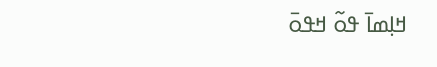ߞߊ߲ߘߊ߫ ߟߋ߬ ߞߟߋ߫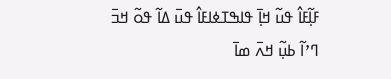ߓߊ߲߬ߓߊ߮ ߟߎ߬ ߞߊ߲߫ ߟߊߒߠߦߊߓߊ߮ ߟߎ߫ ߡߊ߬ ߟߋ߬ ߞߏ߫ ߣߴߊ߬ ߕߎ߲߬ ߞߍ߫ ߘߊ߫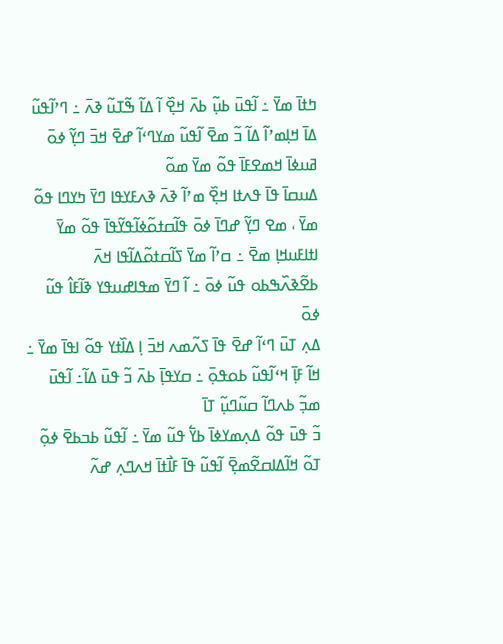ߤߙߊ߫ ߘߌ߫ ߸ ߊ߬ߟߎ߫ ߕߎ߲߬ ߕߍ߫ ߞߐ߲߰ ߊ߬ ߡߊ߬ ߒ߬ߠߎ߬ ߢߍ߫ ߸ ߣߴߊ߬ߟߎ߬ ߡߊ߫ ߞߊ߲ߘߴߊ߬ ߡߊ߬ ߏ߬ ߘߐ߫ ߊ߬ߟߎ߬ ߘߌߣߵߊ߬ ߝߐ߫ ߞߏ߫ ߣߌ߲߬ ߦߋ߫ ߥߎߦߊ߫ ߞߘߐߓߊ߫ ߟߋ߬ ߘߌ߫ ߘߋ߬
ߡߎߛߊ߫ ߟߊ߫ ߟߍߙߊ ߞߐ߲߰ ߘߴߊ߬ ߢߍ߫ ߢߍߓߌߟߊ ߣߌ߫ ߤߌߣߊ ߟߋ߬ ߘߌ߫ ، ߘߐ ߣߌ߲߬ ߝߣߊ߫ ߦߋ߫ ߟߊ߬ߛߙߋ߬ߦߊ߬ߟߌ߬ߟߊ߫ ߟߋ߬ ߘߌ߫ ߊߙߊߓߎߞߊ߲ ߘߐ߫ ߸ ߛߴߊ߬ ߘߌ߫ ߖߊ߬ߛߙߋ߬ߡߊ߬ߟߊ ߞߍ߫ ߕߐ߬ߢߍ߰ߒߕߋ ߟߎ߬ ߦߋ߫ ߸ ߊ߬ ߣߌ߫ ߘߟߊߝߎߟߌ ߢߊ߬ߓߊ߮ ߟߎ߬ ߦߋ߫
ߡߍ߲ ߠߎ߫ ߣߵߊ߬ ߝߐ߫ ߟߊ߫ ߖߍ߬ߘߍ ߞߏ߫ ߊ߲ ߡߊ߰ߙߌ ߟߋ߬ ߊߟߊ߫ ߘߌ߫ ߸ ߞߊ߬ ߓߊ߲߫ ߞߵߊ߬ߟߎ߬ ߕߋߟߋ߲߫ ߸ ߛߌߟߊ߲߫ ߕߍ߫ ߏ߬ ߟߎ߫ ߡߊ߬߸ ߊ߬ߟߎ߫ ߘߏ߲߬ ߕߍߣߊ߬ ߛߎ߬ߣߎ߲߬ ߠߊ߫
ߏ߬ ߟߎ߫ ߟߋ߬ ߡߍ߲ߘߌߦߊ߫ ߕߌ߱ ߟߎ߬ ߘߌ߫ ߸ ߊ߬ߟߎ߬ ߕߏߕߐ߫ ߦߋ߲߬ ߠߋ߬ ߞߊ߬ߡߊߛߐ߬ߘߐ߲߫ ߊ߬ߟߎ߬ ߟߊ߫ ߓߊ߯ߙߊ߫ ߞߍߣߍ߲ ߝߍ߬